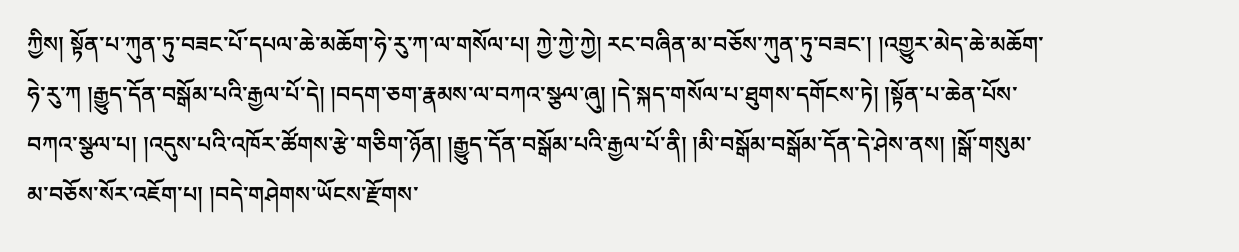ཀྱིས། སྟོན་པ་ཀུན་ཏུ་བཟང་པོ་དཔལ་ཆེ་མཆོག་ཧེ་རུ་ཀ་ལ་གསོལ་པ། ཀྱེ་ཀྱེ་ཀྱེ། རང་བཞིན་མ་བཅོས་ཀུན་ཏུ་བཟང་། །འགྱུར་མེད་ཆེ་མཆོག་ཧེ་རུ་ཀ །རྒྱུད་དོན་བསྒོམ་པའི་རྒྱལ་པོ་དེ། །བདག་ཅག་རྣམས་ལ་བཀའ་སྩལ་ཞུ། །དེ་སྐད་གསོལ་པ་ཐུགས་དགོངས་ཏེ། །སྟོན་པ་ཆེན་པོས་བཀའ་སྩལ་པ། །འདུས་པའི་འཁོར་ཚོགས་རྩེ་གཅིག་ཉོན། །རྒྱུད་དོན་བསྒོམ་པའི་རྒྱལ་པོ་ནི། །མི་བསྒོམ་བསྒོམ་དོན་དེ་ཤེས་ནས། །སྒོ་གསུམ་མ་བཅོས་སོར་འཇོག་པ། །བདེ་གཤེགས་ཡོངས་རྫོགས་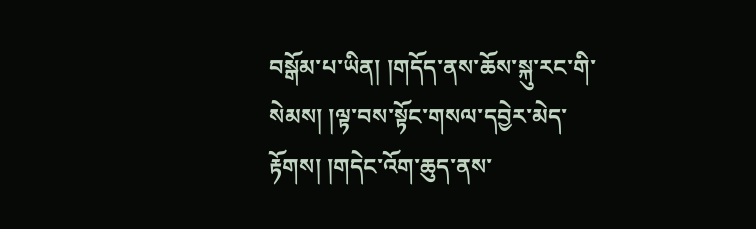བསྒོམ་པ་ཡིན། །གདོད་ནས་ཆོས་སྐུ་རང་གི་སེམས། །ལྟ་བས་སྟོང་གསལ་དབྱེར་མེད་རྟོགས། །གདེང་འོག་ཆུད་ནས་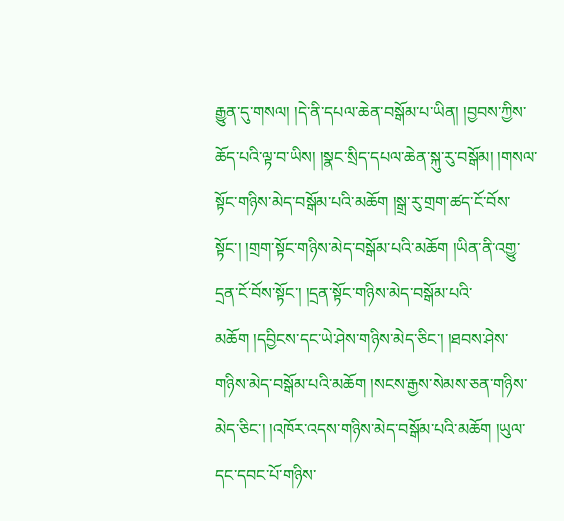རྒྱུན་དུ་གསལ། །དེ་ནི་དཔལ་ཆེན་བསྒོམ་པ་ཡིན། །བྱབས་ཀྱིས་ཆོད་པའི་ལྟ་བ་ཡིས། །སྣང་སྲིད་དཔལ་ཆེན་སྐུ་རུ་བསྒོམ། །གསལ་སྟོང་གཉིས་མེད་བསྒོམ་པའི་མཆོག །སྒྲ་རུ་གྲག་ཚད་ངོ་བོས་སྟོང་། །གྲག་སྟོང་གཉིས་མེད་བསྒོམ་པའི་མཆོག །ཡིན་ནི་འགྱུ་དྲན་ངོ་བོས་སྟོང་། །དྲན་སྟོང་གཉིས་མེད་བསྒོམ་པའི་མཆོག །དབྱིངས་དང་ཡེ་ཤེས་གཉིས་མེད་ཅིང་། །ཐབས་ཤེས་གཉིས་མེད་བསྒོམ་པའི་མཆོག །སངས་རྒྱས་སེམས་ཅན་གཉིས་མེད་ཅིང་། །འཁོར་འདས་གཉིས་མེད་བསྒོམ་པའི་མཆོག །ཡུལ་དང་དབང་པོ་གཉིས་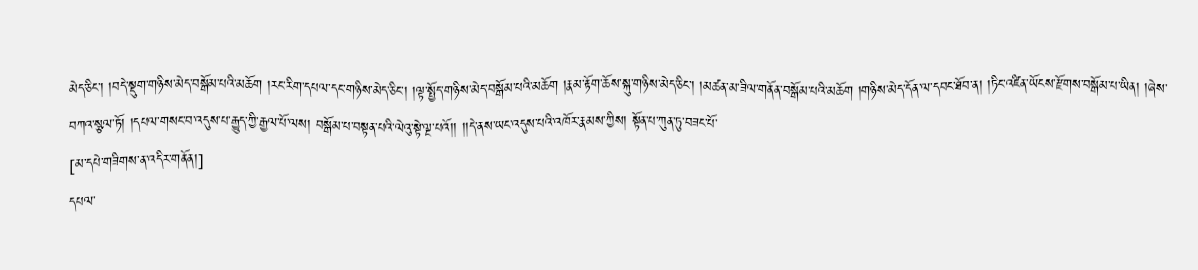མེད་ཅིང་། །བདེ་སྡུག་གཉིས་མེད་བསྒོམ་པའི་མཆོག །རང་རིག་དཔལ་དང་གཉིས་མེད་ཅིང་། །ལྟ་སྤྱོད་གཉིས་མེད་བསྒོམ་པའི་མཆོག །རྣམ་རྟོག་ཆོས་སྐུ་གཉིས་མེད་ཅིང་། །མཚན་མ་ཟིལ་གནོན་བསྒོམ་པའི་མཆོག །གཉིས་མེད་དོན་ལ་དབང་ཐོབ་ན། །ཏིང་འཛིན་ཡོངས་རྫོགས་བསྒོམ་པ་ཡིན། །ཞེས་བཀའ་སྩལ་ཏོ། །དཔལ་གསང་བ་འདུས་པ་རྒྱུད་ཀྱི་རྒྱལ་པོ་ལས། བསྒོམ་པ་བསྟན་པའི་ལེའུ་སྟེ་ལྔ་པའོ།། །།དེ་ནས་ཡང་འདུས་པའི་འཁོར་རྣམས་ཀྱིས། སྟོན་པ་ཀུན་ཏུ་བཟང་པོ་
[མ་དཔེ་གཟིགས་ན་འདིར་གནོན།]
དཔལ་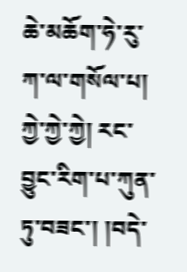ཆེ་མཆོག་ཧེ་རུ་ཀ་ལ་གསོལ་པ། ཀྱེ་ཀྱེ་ཀྱེ། རང་བྱུང་རིག་པ་ཀུན་ཏུ་བཟང་། །བདེ་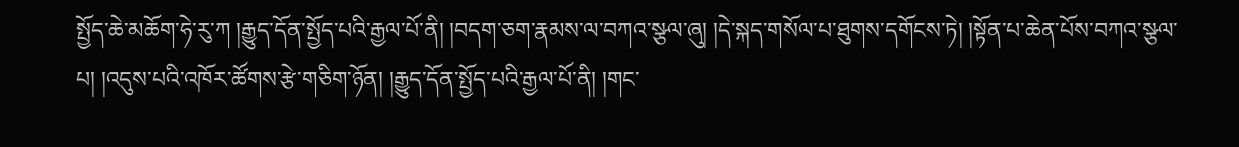སྤྱོད་ཆེ་མཆོག་ཧེ་རུ་ཀ །རྒྱུད་དོན་སྤྱོད་པའི་རྒྱལ་པོ་ནི། །བདག་ཅག་རྣམས་ལ་བཀའ་སྩལ་ཞུ། །དེ་སྐད་གསོལ་པ་ཐུགས་དགོངས་ཏེ། །སྟོན་པ་ཆེན་པོས་བཀའ་སྩལ་པ། །འདུས་པའི་འཁོར་ཚོགས་རྩེ་གཅིག་ཉོན། །རྒྱུད་དོན་སྤྱོད་པའི་རྒྱལ་པོ་ནི། །གང་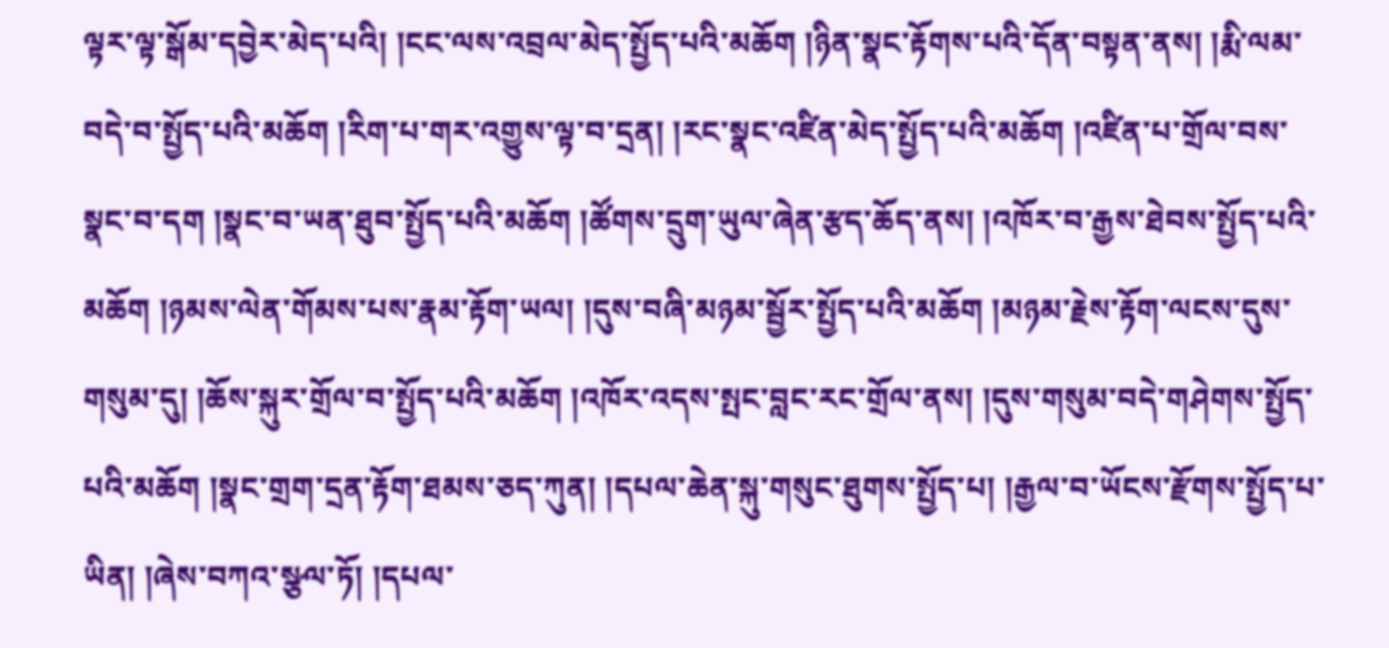ལྟར་ལྟ་སྒོམ་དབྱེར་མེད་པའི། །ངང་ལས་འབྲལ་མེད་སྤྱོད་པའི་མཆོག །ཉིན་སྣང་རྟོགས་པའི་དོན་བསྟན་ནས། །རྨི་ལམ་བདེ་བ་སྤྱོད་པའི་མཆོག །རིག་པ་གར་འགྱུས་ལྟ་བ་དྲན། །རང་སྣང་འཛིན་མེད་སྤྱོད་པའི་མཆོག །འཛིན་པ་གྲོལ་བས་སྣང་བ་དག །སྣང་བ་ཡན་ཐུབ་སྤྱོད་པའི་མཆོག །ཚོགས་དྲུག་ཡུལ་ཞེན་རྩད་ཆོད་ནས། །འཁོར་བ་རྒྱས་ཐེབས་སྤྱོད་པའི་མཆོག །ཉམས་ལེན་གོམས་པས་རྣམ་རྟོག་ཡལ། །དུས་བཞི་མཉམ་སྦྱོར་སྤྱོད་པའི་མཆོག །མཉམ་རྗེས་རྟོག་ལངས་དུས་གསུམ་དུ། །ཆོས་སྐུར་གྲོལ་བ་སྤྱོད་པའི་མཆོག །འཁོར་འདས་སྤང་བླང་རང་གྲོལ་ནས། །དུས་གསུམ་བདེ་གཤེགས་སྤྱོད་པའི་མཆོག །སྣང་གྲག་དྲན་རྟོག་ཐམས་ཅད་ཀུན། །དཔལ་ཆེན་སྐུ་གསུང་ཐུགས་སྤྱོད་པ། །རྒྱལ་བ་ཡོངས་རྫོགས་སྤྱོད་པ་ཡིན། །ཞེས་བཀའ་སྩལ་ཏོ། །དཔལ་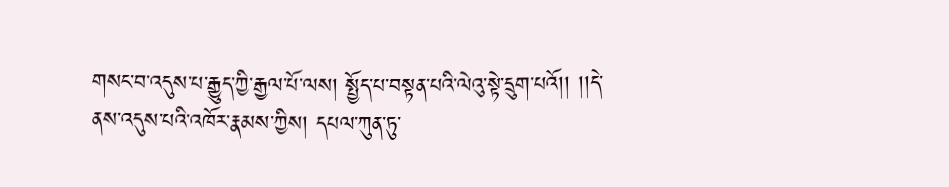གསང་བ་འདུས་པ་རྒྱུད་ཀྱི་རྒྱལ་པོ་ལས། སྤྱོད་པ་བསྟན་པའི་ལེའུ་སྟེ་དྲུག་པའོ།། །།དེ་ནས་འདུས་པའི་འཁོར་རྣམས་ཀྱིས། དཔལ་ཀུན་ཏུ་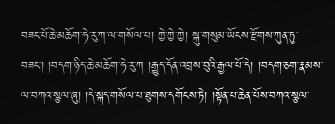བཟང་པོ་ཆེ་མཆོག་ཧེ་རུ་ཀ་ལ་གསོལ་པ། ཀྱེ་ཀྱེ་ཀྱེ། སྐུ་གསུམ་ཡོངས་རྫོགས་ཀུན་ཏུ་བཟང་། །བདག་ཉིད་ཆེ་མཆོག་ཧེ་རུ་ཀ །རྒྱུད་དོན་འབྲས་བུའི་རྒྱལ་པོ་དེ། །བདག་ཅག་རྣམས་ལ་བཀའ་སྩལ་ཞུ། །དེ་སྐད་གསོལ་པ་ཐུགས་དགོངས་ཏེ། །སྟོན་པ་ཆེན་པོས་བཀའ་སྩལ་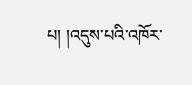པ། །འདུས་པའི་འཁོར་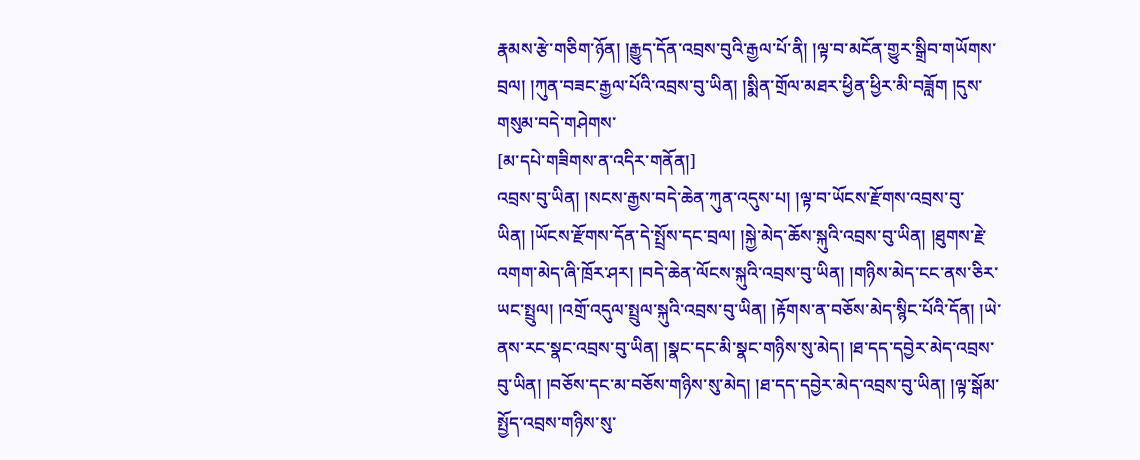རྣམས་རྩེ་གཅིག་ཉོན། །རྒྱུད་དོན་འབྲས་བུའི་རྒྱལ་པོ་ནི། །ལྟ་བ་མངོན་གྱུར་སྒྲིབ་གཡོགས་བྲལ། །ཀུན་བཟང་རྒྱལ་པོའི་འབྲས་བུ་ཡིན། །སྨིན་གྲོལ་མཐར་ཕྱིན་ཕྱིར་མི་བཟློག །དུས་གསུམ་བདེ་གཤེགས་
[མ་དཔེ་གཟིགས་ན་འདིར་གནོན།]
འབྲས་བུ་ཡིན། །སངས་རྒྱས་བདེ་ཆེན་ཀུན་འདུས་པ། །ལྟ་བ་ཡོངས་རྫོགས་འབྲས་བུ་ཡིན། །ཡོངས་རྫོགས་དོན་དེ་སྤྲོས་དང་བྲལ། །སྐྱེ་མེད་ཆོས་སྐུའི་འབྲས་བུ་ཡིན། །ཐུགས་རྗེ་འགག་མེད་ཞི་ཁྲོར་ཤར། །བདེ་ཆེན་ལོངས་སྐུའི་འབྲས་བུ་ཡིན། །གཉིས་མེད་ངང་ནས་ཅིར་ཡང་སྤྲུལ། །འགྲོ་འདུལ་སྤྲུལ་སྐུའི་འབྲས་བུ་ཡིན། །རྟོགས་ན་བཅོས་མེད་སྙིང་པོའི་དོན། །ཡེ་ནས་རང་སྣང་འབྲས་བུ་ཡིན། །སྣང་དང་མི་སྣང་གཉིས་སུ་མེད། །ཐ་དད་དབྱེར་མེད་འབྲས་བུ་ཡིན། །བཅོས་དང་མ་བཅོས་གཉིས་སུ་མེད། །ཐ་དད་དབྱེར་མེད་འབྲས་བུ་ཡིན། །ལྟ་སྒོམ་སྤྱོད་འབྲས་གཉིས་སུ་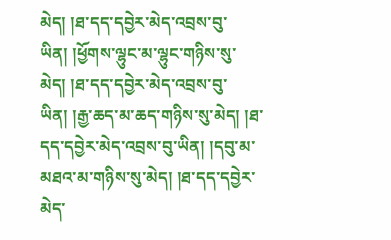མེད། །ཐ་དད་དབྱེར་མེད་འབྲས་བུ་ཡིན། །ཕྱོགས་ལྷུང་མ་ལྷུང་གཉིས་སུ་མེད། །ཐ་དད་དབྱེར་མེད་འབྲས་བུ་ཡིན། །རྒྱ་ཆད་མ་ཆད་གཉིས་སུ་མེད། །ཐ་དད་དབྱེར་མེད་འབྲས་བུ་ཡིན། །དབུ་མ་མཐའ་མ་གཉིས་སུ་མེད། །ཐ་དད་དབྱེར་མེད་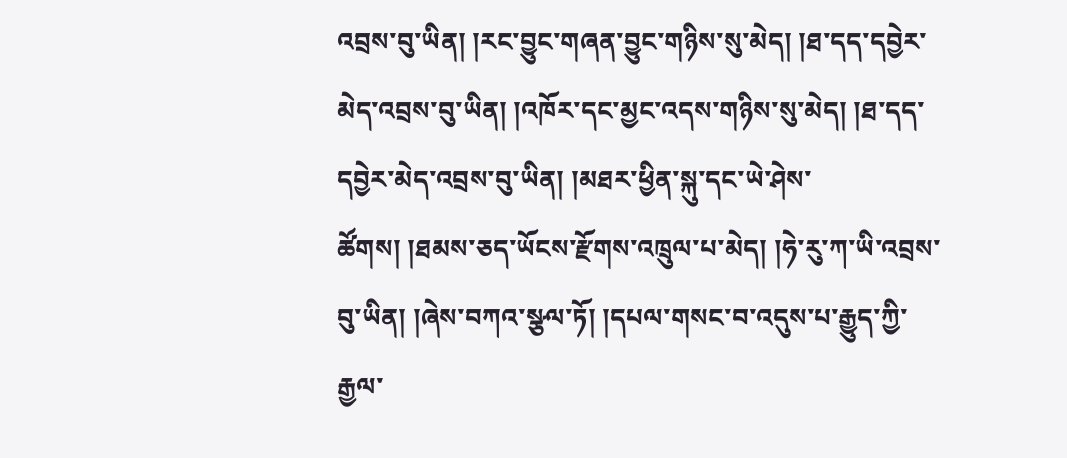འབྲས་བུ་ཡིན། །རང་བྱུང་གཞན་བྱུང་གཉིས་སུ་མེད། །ཐ་དད་དབྱེར་མེད་འབྲས་བུ་ཡིན། །འཁོར་དང་མྱང་འདས་གཉིས་སུ་མེད། །ཐ་དད་དབྱེར་མེད་འབྲས་བུ་ཡིན། །མཐར་ཕྱིན་སྐུ་དང་ཡེ་ཤེས་ཚོགས། །ཐམས་ཅད་ཡོངས་རྫོགས་འཁྲུལ་པ་མེད། །ཧེ་རུ་ཀ་ཡི་འབྲས་བུ་ཡིན། །ཞེས་བཀའ་སྩལ་ཏོ། །དཔལ་གསང་བ་འདུས་པ་རྒྱུད་ཀྱི་རྒྱལ་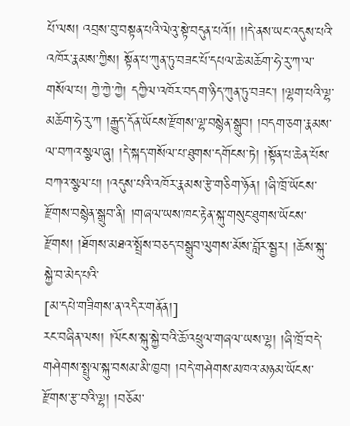པོ་ལས། འབྲས་བུ་བསྟན་པའི་ལེའུ་སྟེ་བདུན་པའོ།། །།དེ་ནས་ཡང་འདུས་པའི་འཁོར་རྣམས་ཀྱིས། སྟོན་པ་ཀུན་ཏུ་བཟང་པོ་དཔལ་ཆེ་མཆོག་ཧེ་རུ་ཀ་ལ་གསོལ་པ། ཀྱེ་ཀྱེ་ཀྱེ། དཀྱིལ་འཁོར་བདག་ཉིད་ཀུན་ཏུ་བཟང་། །ལྷག་པའི་ལྷ་མཆོག་ཧེ་རུ་ཀ །རྒྱུད་དོན་ཡོངས་རྫོགས་ལྷ་བསྙེན་སྒྲུབ། །བདག་ཅག་རྣམས་ལ་བཀའ་སྩལ་ཞུ། །དེ་སྐད་གསོལ་པ་ཐུགས་དགོངས་ཏེ། །སྟོན་པ་ཆེན་པོས་བཀའ་སྩལ་པ། །འདུས་པའི་འཁོར་རྣམས་རྩེ་གཅིག་ཉོན། །ཞི་ཁྲོ་ཡོངས་རྫོགས་བསྙེན་སྒྲུབ་ནི། །གཞལ་ཡས་ཁང་རྟེན་སྐུ་གསུང་ཐུགས་ཡོངས་རྫོགས། །ཐོགས་མཐའ་སྤྲོས་བཅད་བསྒྲུབ་ལུགས་མོས་བློར་སྦྱར། །ཆོས་སྐུ་སྐྱེ་བ་མེད་པའི་
[མ་དཔེ་གཟིགས་ན་འདིར་གནོན།]
རང་བཞིན་ལས། །ལོངས་སྐུ་སྐྱེ་བའི་ཆོ་འཕྲུལ་གཞལ་ཡས་ལྷ། །ཞི་ཁྲོ་བདེ་གཤེགས་སྤྲུལ་སྐུ་བསམ་མི་ཁྱབ། །བདེ་གཤེགས་མཁའ་མཉམ་ཡོངས་རྫོགས་རྩ་བའི་ལྷ། །བཅོམ་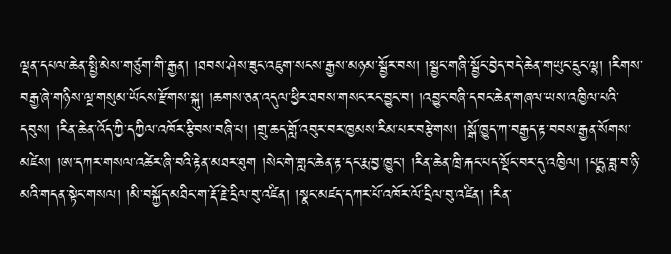ལྡན་དཔལ་ཆེན་སྤྱི་མེས་གཙུག་གི་རྒྱན། །ཐབས་ཤེས་ཟུང་འཇུག་སངས་རྒྱས་མཉམ་སྦྱོར་བས། །སྦྱང་གཞི་སྦྱོང་བྱེད་བདེ་ཆེན་གཡུང་དྲུང་ལྷ། །རིགས་བརྒྱ་ཞེ་གཉིས་ལྔ་གསུམ་ཡོངས་རྫོགས་སྐུ། །ཆགས་ཅན་འདུལ་ཕྱིར་ཐབས་གསང་རང་བྱུང་བ། །འབྱུང་བཞི་དབང་ཆེན་གཞལ་ཡས་འཁྱིལ་པའི་དབུས། །རིན་ཆེན་འོད་ཀྱི་དཀྱིལ་འཁོར་རྩིབས་བཞི་པ། །གྲུ་ཆད་གློ་འབུར་བར་ཁྱམས་རིམ་པར་བརྩེགས། །སྒོ་ཁྱུད་ཀ་བརྒྱད་རྟ་བབས་རྒྱན་སོགས་མཛེས། །ཨ་དཀར་གསལ་འཚེར་ཞི་བའི་རྟེན་མཐར་ཐུག །སེང་གེ་གླང་ཆེན་རྟ་དང་རྨ་བྱ་ཁྱུང་། །རིན་ཆེན་ཁྲི་རྐང་པད་སྡོང་བར་དུ་འཁྱིལ། །པདྨ་ཟླ་བ་ཉི་མའི་གདན་སྟེང་གསལ། །མི་བསྐྱོད་མཐིང་ག་རྡོ་རྗེ་དྲིལ་བུ་འཛིན། །སྣང་མཛད་དཀར་པོ་འཁོར་ལོ་དྲིལ་བུ་འཛིན། །རིན་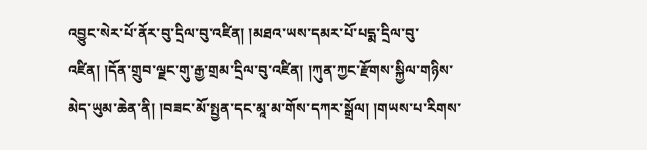འབྱུང་སེར་པོ་ནོར་བུ་དྲིལ་བུ་འཛིན། །མཐའ་ཡས་དམར་པོ་པདྨ་དྲིལ་བུ་འཛིན། །དོན་གྲུབ་ལྗང་གུ་རྒྱ་གྲམ་དྲིལ་བུ་འཛིན། །ཀུན་ཀྱང་རྫོགས་སྐྱིལ་གཉིས་མེད་ཡུམ་ཆེན་ནི། །བཟང་མོ་སྤྱན་དང་མཱ་མ་གོས་དཀར་སྒྲོལ། །གཡས་པ་རིགས་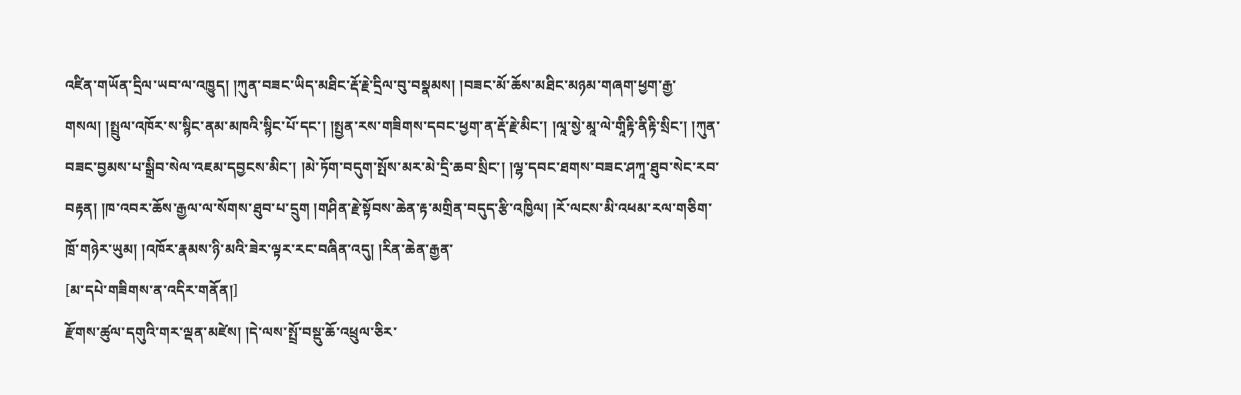འཛིན་གཡོན་དྲིལ་ཡབ་ལ་འཁྱུད། །ཀུན་བཟང་ཡིད་མཐིང་རྡོ་རྗེ་དྲིལ་བུ་བསྣམས། །བཟང་མོ་ཆོས་མཐིང་མཉམ་གཞག་ཕྱག་རྒྱ་གསལ། །སྤྲུལ་འཁོར་ས་སྙིང་ནམ་མཁའི་སྙིང་པོ་དང་། །སྤྱན་རས་གཟིགས་དབང་ཕྱག་ན་རྡོ་རྗེ་མིང་། །ལཱ་སྱེ་མཱ་ལེ་གཱིརྟི་ནིརྟི་སྲིང་། །ཀུན་བཟང་བྱམས་པ་སྒྲིབ་སེལ་འཇམ་དབྱངས་མིང་། །མེ་ཏོག་བདུག་སྤོས་མར་མེ་དྲི་ཆབ་སྲིང་། །ལྷ་དབང་ཐགས་བཟང་ཤཀཱ་ཐུབ་སེང་རབ་བརྟན། །ཁ་འབར་ཆོས་རྒྱལ་ལ་སོགས་ཐུབ་པ་དྲུག །གཤིན་རྗེ་སྟོབས་ཆེན་རྟ་མགྲིན་བདུད་རྩི་འཁྱིལ། །རོ་ལངས་མི་འཕམ་རལ་གཅིག་ཁྲོ་གཉེར་ཡུམ། །འཁོར་རྣམས་ཉི་མའི་ཟེར་ལྟར་རང་བཞིན་འདུ། །རིན་ཆེན་རྒྱན་
[མ་དཔེ་གཟིགས་ན་འདིར་གནོན།]
རྫོགས་ཚུལ་དགུའི་གར་ལྡན་མཛེས། །དེ་ལས་སྤྲོ་བསྡུ་ཆོ་འཕྲུལ་ཅིར་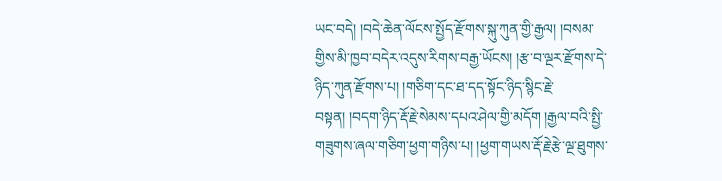ཡང་བདེ། །བདེ་ཆེན་ལོངས་སྤྱོད་རྫོགས་སྐུ་ཀུན་གྱི་རྒྱལ། །བསམ་གྱིས་མི་ཁྱབ་བདེར་འདུས་རིགས་བརྒྱ་ཡོངས། །རྩ་བ་ལྔར་རྫོགས་དེ་ཉིད་ཀུན་རྫོགས་པ། །གཅིག་དང་ཐ་དད་སྟོང་ཉིད་སྙིང་རྗེ་བསྟན། །བདག་ཉིད་རྡོ་རྗེ་སེམས་དཔའ་ཤེལ་གྱི་མདོག །རྒྱལ་བའི་སྤྱི་གཟུགས་ཞལ་གཅིག་ཕྱག་གཉིས་པ། །ཕྱག་གཡས་རྡོ་རྗེ་རྩེ་ལྔ་ཐུགས་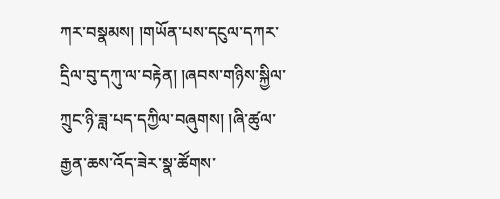ཀར་བསྣམས། །གཡོན་པས་དངུལ་དཀར་དྲིལ་བུ་དཀུ་ལ་བརྟེན། །ཞབས་གཉིས་སྐྱིལ་ཀྲུང་ཉི་ཟླ་པད་དཀྱིལ་བཞུགས། །ཞི་ཚུལ་རྒྱན་ཆས་འོད་ཟེར་སྣ་ཚོགས་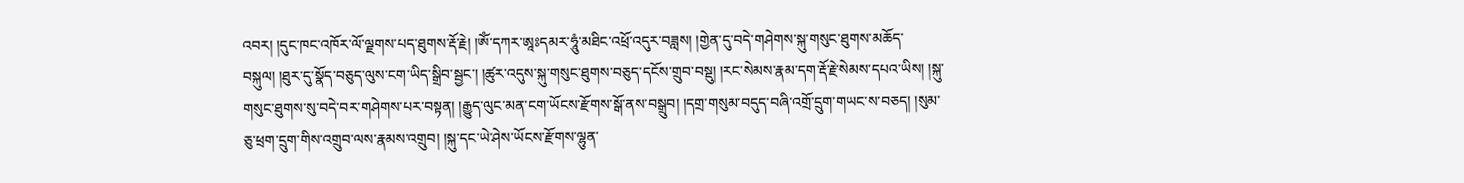འབར། །དུང་ཁང་འཁོར་ལོ་ལྗགས་པད་ཐུགས་རྡོ་རྗེ། །ཨོཾ་དཀར་ཨཱཿདམར་ཧཱུཾ་མཐིང་འཕྲོ་འདུར་བཟླས། །གྱེན་དུ་བདེ་གཤེགས་སྐུ་གསུང་ཐུགས་མཆོད་བསྐུལ། །ཐུར་དུ་སྣོད་བཅུད་ལུས་ངག་ཡིད་སྒྲིབ་སྦྱང་། །ཚུར་འདུས་སྐུ་གསུང་ཐུགས་བཅུད་དངོས་གྲུབ་བསྡུ། །རང་སེམས་རྣམ་དག་རྡོ་རྗེ་སེམས་དཔའ་ཡིས། །སྐུ་གསུང་ཐུགས་སུ་བདེ་བར་གཤེགས་པར་བསྟན། །རྒྱུད་ལུང་མན་ངག་ཡོངས་རྫོགས་སྒོ་ནས་བསྒྲུབ། །དགྲ་གསུམ་བདུད་བཞི་འགྲོ་དྲུག་གཡང་ས་བཅད། །སུམ་ཅུ་ཕྲག་དྲུག་གིས་འགྲུབ་ལས་རྣམས་འགྲུབ། །སྐུ་དང་ཡེ་ཤེས་ཡོངས་རྫོགས་ལྷུན་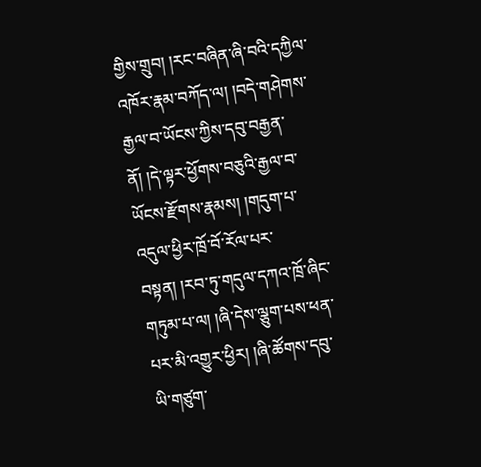གྱིས་གྲུབ། །རང་བཞིན་ཞི་བའི་དཀྱིལ་འཁོར་རྣམ་བཀོད་ལ། །བདེ་གཤེགས་རྒྱལ་བ་ཡོངས་ཀྱིས་དབུ་བརྒྱན་ནོ། །དེ་ལྟར་ཕྱོགས་བཅུའི་རྒྱལ་བ་ཡོངས་རྫོགས་རྣམས། །གདུག་པ་འདུལ་ཕྱིར་ཁྲོ་བོ་རོལ་པར་བསྟན། །རབ་ཏུ་གདུལ་དཀའ་ཁྲོ་ཞིང་གཏུམ་པ་ལ། །ཞི་དེས་ལྕུག་པས་ཕན་པར་མི་འགྱུར་ཕྱིར། །ཞི་ཚོགས་དབུ་ཡི་གཙུག་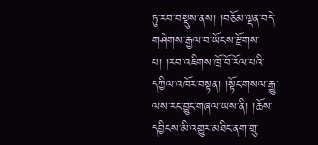ཏུ་རབ་བསྡུས་ནས། །བཅོམ་ལྡན་བདེ་གཤེགས་རྒྱལ་བ་ཡོངས་རྫོགས་པ། །རབ་འཇིགས་ཁྲོ་བོ་རོལ་པའི་དཀྱིལ་འཁོར་བསྟན། །སྟོང་གསལ་རྒྱུ་ལས་རང་བྱུང་གཞལ་ཡས་ནི། །ཆོས་དབྱིངས་མི་འགྱུར་མཐིང་ནག་གྲུ་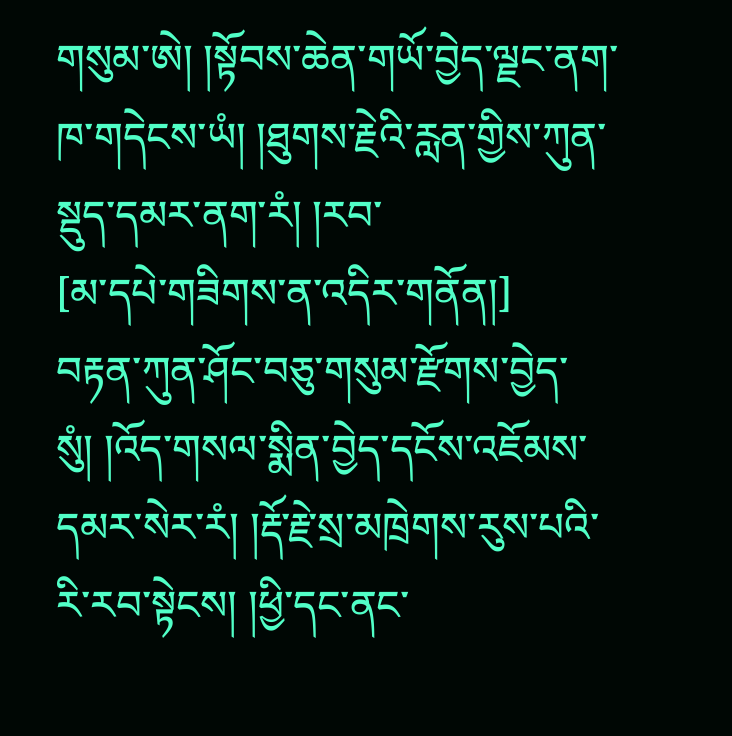གསུམ་ཨེ། །སྟོབས་ཆེན་གཡོ་བྱེད་ལྗང་ནག་ཁ་གདེངས་ཡཾ། །ཐུགས་རྗེའི་རླན་གྱིས་ཀུན་སྡུད་དམར་ནག་རཾ། །རབ་
[མ་དཔེ་གཟིགས་ན་འདིར་གནོན།]
བརྟན་ཀུན་ཤོང་བཅུ་གསུམ་རྫོགས་བྱེད་སུཾ། །འོད་གསལ་སྨིན་བྱེད་དངོས་འཇོམས་དམར་སེར་རཾ། །རྡོ་རྗེ་སྲ་མཁྲེགས་རུས་པའི་རི་རབ་སྟེངས། །ཕྱི་དང་ནང་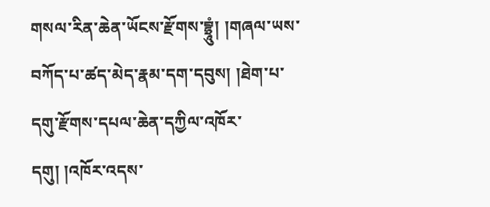གསལ་རིན་ཆེན་ཡོངས་རྫོགས་བྷྲཱུཾ། །གཞལ་ཡས་བཀོད་པ་ཚད་མེད་རྣམ་དག་དབུས། །ཐེག་པ་དགུ་རྫོགས་དཔལ་ཆེན་དཀྱིལ་འཁོར་དགུ། །འཁོར་འདས་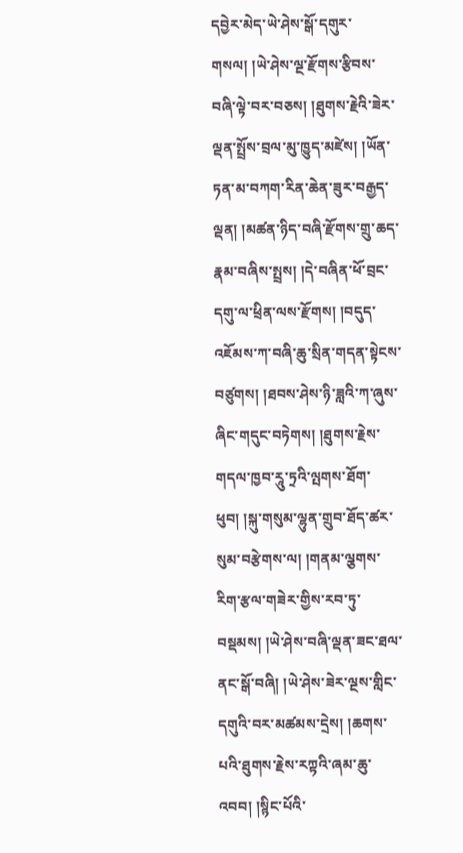དབྱེར་མེད་ཡེ་ཤེས་སྒོ་དགུར་གསལ། །ཡེ་ཤེས་ལྔ་རྫོགས་རྩིབས་བཞི་ལྟེ་བར་བཅས། །ཐུགས་རྗེའི་ཟེར་ལྡན་སྤྲོས་བྲལ་མུ་ཁྱུད་མཛེས། །ཡོན་ཏན་མ་བཀག་རིན་ཆེན་ཟུར་བརྒྱད་ལྡན། །མཚན་ཉིད་བཞི་རྫོགས་གྲུ་ཆད་རྣམ་བཞིས་སྤྲས། །དེ་བཞིན་ཕོ་བྲང་དགུ་ལ་ཕྲིན་ལས་རྫོགས། །བདུད་འཇོམས་ཀ་བཞི་ཆུ་སྲིན་གདན་སྟེངས་བཙུགས། །ཐབས་ཤེས་ཉི་ཟླའི་ཀ་ཞུས་ཞིང་གདུང་བཏེགས། །ཐུགས་རྗེས་གདལ་ཁྱབ་རཱུ་ཏྲའི་ལྤགས་ཐོག་ཕུབ། །སྐུ་གསུམ་ལྷུན་གྲུབ་ཐོད་ཚར་སུམ་བརྩེགས་ལ། །གནམ་ལྕགས་རིག་རྩལ་གཟེར་གྱིས་རབ་ཏུ་བསྡམས། །ཡེ་ཤེས་བཞི་ལྡན་ཟང་ཐལ་ནང་སྒོ་བཞི། །ཡེ་ཤེས་ཟེར་ལྔས་གླིང་དགུའི་བར་མཚམས་དྲེས། །ཆགས་པའི་ཐུགས་རྗེས་རཀྟའི་ཞམ་ཆུ་འབབ། །སྙིང་པོའི་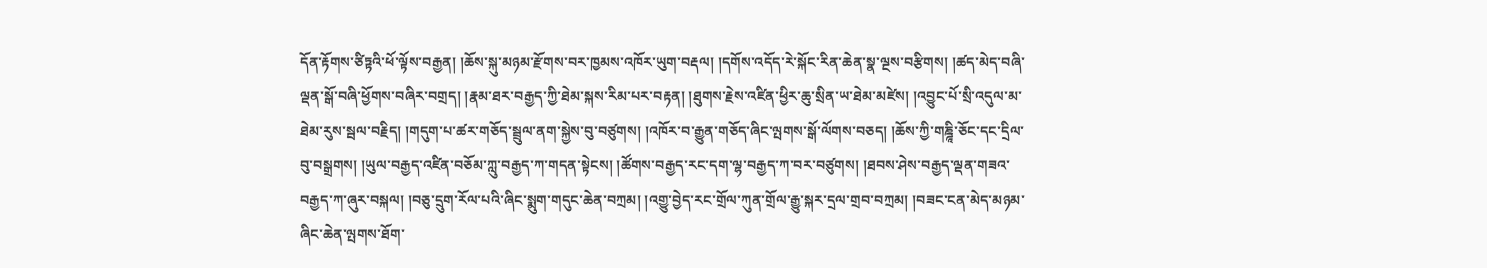དོན་རྟོགས་ཙིཏྟའི་ཕོ་ལྟོས་བརྒྱན། །ཆོས་སྐུ་མཉམ་རྫོགས་བར་ཁྱམས་འཁོར་ཡུག་བརྡལ། །དགོས་འདོད་རེ་སྐོང་རིན་ཆེན་སྣ་ལྔས་བརྩིགས། །ཚད་མེད་བཞི་ལྡན་སྒོ་བཞི་ཕྱོགས་བཞིར་བགྲད། །རྣམ་ཐར་བརྒྱད་ཀྱི་ཐེམ་སྐས་རིམ་པར་བརྟན། །ཐུགས་རྗེས་འཛིན་ཕྱིར་ཆུ་སྲིན་ཡ་ཐེམ་མཛེས། །འབྱུང་པོ་སྲི་འདུལ་མ་ཐེམ་རུས་སྦལ་བརྗིད། །གདུག་པ་ཚར་གཅོད་སྦྲུལ་ནག་སྐྱེས་བུ་བཙུགས། །འཁོར་བ་རྒྱུན་གཅོད་ཞིང་ལྤགས་སྒོ་ལོགས་བཅད། །ཆོས་ཀྱི་གཎྜཱི་ཅོང་དང་དྲིལ་བུ་བསྒྲགས། །ཡུལ་བརྒྱད་འཛིན་བཅོམ་ཀླུ་བརྒྱད་ཀ་གདན་སྟེངས། །ཚོགས་བརྒྱད་རང་དག་ལྷ་བརྒྱད་ཀ་བར་བཙུགས། །ཐབས་ཤེས་བརྒྱད་ལྡན་གཟའ་བརྒྱད་ཀ་ཞུར་བསྐལ། །བཅུ་དྲུག་རོལ་པའི་ཞིང་སྨུག་གདུང་ཆེན་བཀྲམ། །འགྱུ་བྱེད་རང་གྲོལ་ཀུན་གྲོལ་རྒྱུ་སྐར་དྲལ་གྲབ་བཀྲམ། །བཟང་ངན་མེད་མཉམ་ཞིང་ཆེན་ལྤགས་ཐོག་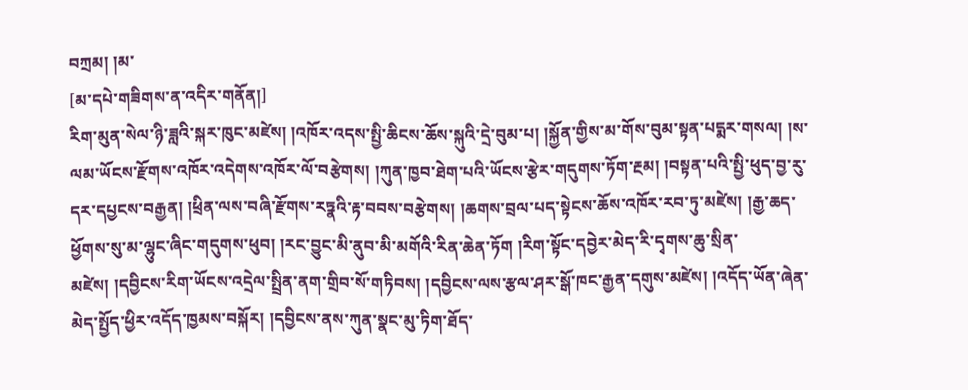བཀྲམ། །མ་
[མ་དཔེ་གཟིགས་ན་འདིར་གནོན།]
རིག་མུན་སེལ་ཉི་ཟླའི་སྐར་ཁུང་མཛེས། །འཁོར་འདས་སྤྱི་ཆིངས་ཆོས་སྐུའི་དྲེ་བུམ་པ། །སྐྱོན་གྱིས་མ་གོས་བུམ་སྟན་པདྨར་གསལ། །ས་ལམ་ཡོངས་རྫོགས་འཁོར་འདེགས་འཁོར་ལོ་བརྩེགས། །ཀུན་ཁྱབ་ཐེག་པའི་ཡོངས་རྩེར་གདུགས་ཏོག་རྔམ། །བསྟན་པའི་སྤྱི་ཕུད་བྱ་རུ་དར་དཔྱངས་བརྒྱན། །ཕྲིན་ལས་བཞི་རྫོགས་རཏྣའི་རྟ་བབས་བརྩེགས། །ཆགས་བྲལ་པད་སྟེངས་ཆོས་འཁོར་རབ་ཏུ་མཛེས། །རྒྱ་ཆད་ཕྱོགས་སུ་མ་ལྷུང་ཞིང་གདུགས་ཕུབ། །རང་བྱུང་མི་ནུབ་མི་མགོའི་རིན་ཆེན་ཏོག །རིག་སྟོང་དབྱེར་མེད་རི་དྭགས་ཆུ་སྲིན་མཛེས། །དབྱིངས་རིག་ཡོངས་འདྲེལ་སྤྲིན་ནག་གྲིབ་སོ་གཏིབས། །དབྱིངས་ལས་རྩལ་ཤར་སྒོ་ཁང་རྒྱན་དགུས་མཛེས། །འདོད་ཡོན་ཞེན་མེད་སྤྱོད་ཕྱིར་འདོད་ཁྱམས་བསྐོར། །དབྱིངས་ནས་ཀུན་སྣང་མུ་ཏིག་ཐོད་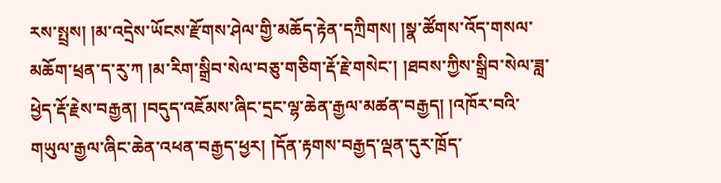རས་སྤྲས། །མ་འདྲེས་ཡོངས་རྫོགས་ཤེལ་གྱི་མཆོད་རྟེན་དཀྲིགས། །སྣ་ཚོགས་འོད་གསལ་མཆོག་ཕྲན་ད་རུ་ཀ །མ་རིག་སྒྲིབ་སེལ་བཅུ་གཅིག་རྡོ་རྗེ་གསེང་། །ཐབས་ཀྱིས་སྒྲིབ་སེལ་ཟླ་ཕྱེད་རྡོ་རྗེས་བརྒྱན། །བདུད་འཇོམས་ཞིང་དྲང་ལྷ་ཆེན་རྒྱལ་མཚན་བརྒྱད། །འཁོར་བའི་གཡུལ་རྒྱལ་ཞིང་ཆེན་འཕན་བརྒྱད་ཕྱར། །དོན་རྟགས་བརྒྱད་ལྡན་དུར་ཁྲོད་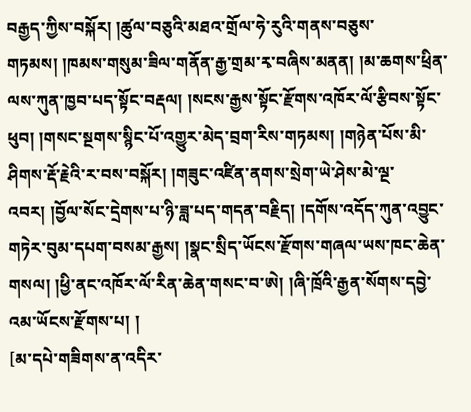བརྒྱད་ཀྱིས་བསྐོར། །ཚུལ་བཅུའི་མཐའ་གྲོལ་ཧེ་རུའི་གནས་བཅུས་གཏམས། །ཁམས་གསུམ་ཟིལ་གནོན་རྒྱ་གྲམ་རྭ་བཞིས་མནན། །མ་ཆགས་ཕྲིན་ལས་ཀུན་ཁྱབ་པད་སྟོང་བརྡལ། །སངས་རྒྱས་སྟོང་རྫོགས་འཁོར་ལོ་རྩིབས་སྟོང་ཕུབ། །གསང་སྔགས་སྙིང་པོ་འགྱུར་མེད་བྲག་རིས་གཏམས། །གཉེན་པོས་མི་ཤིགས་རྡོ་རྗེའི་ར་བས་བསྐོར། །གཟུང་འཛིན་ནགས་སྲེག་ཡེ་ཤེས་མེ་ལྔ་འབར། །བྱོལ་སོང་དྲེགས་པ་ཉི་ཟླ་པད་གདན་བརྗིད། །དགོས་འདོད་ཀུན་འབྱུང་གཏེར་བུམ་དཔག་བསམ་རྒྱས། །སྣང་སྲིད་ཡོངས་རྫོགས་གཞལ་ཡས་ཁང་ཆེན་གསལ། །ཕྱི་ནང་འཁོར་ལོ་རིན་ཆེན་གསང་བ་ཨེ། །ཞི་ཁྲོའི་རྒྱན་སོགས་དབྱེ་འམ་ཡོངས་རྫོགས་པ། །
[མ་དཔེ་གཟིགས་ན་འདིར་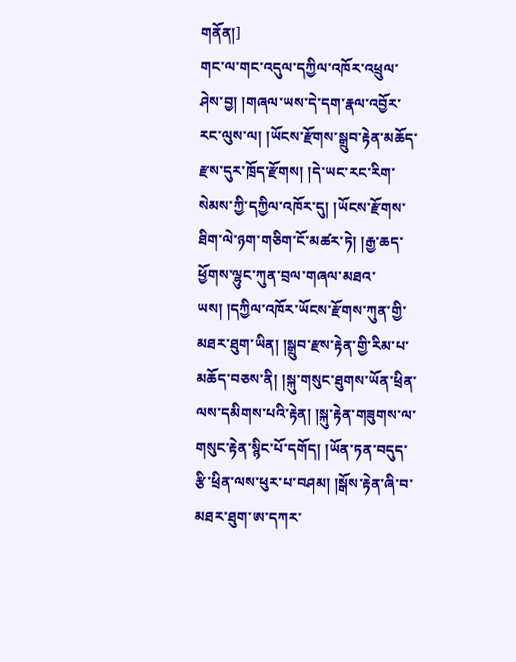གནོན།]
གང་ལ་གང་འདུལ་དཀྱིལ་འཁོར་འཕྲུལ་ཤེས་བྱ། །གཞལ་ཡས་དེ་དག་རྣལ་འབྱོར་རང་ལུས་ལ། །ཡོངས་རྫོགས་སྒྲུབ་རྟེན་མཆོད་རྫས་དུར་ཁྲོད་རྫོགས། །དེ་ཡང་རང་རིག་སེམས་ཀྱི་དཀྱིལ་འཁོར་དུ། །ཡོངས་རྫོགས་ཐིག་ལེ་ཉག་གཅིག་ངོ་མཚར་ཏེ། །རྒྱ་ཆད་ཕྱོགས་ལྷུང་ཀུན་བྲལ་གཞལ་མཐའ་ཡས། །དཀྱིལ་འཁོར་ཡོངས་རྫོགས་ཀུན་གྱི་མཐར་ཐུག་ཡིན། །སྒྲུབ་རྫས་རྟེན་གྱི་རིམ་པ་མཆོད་བཅས་ནི། །སྐུ་གསུང་ཐུགས་ཡོན་ཕྲིན་ལས་དམིགས་པའི་རྟེན། །སྐུ་རྟེན་གཟུགས་ལ་གསུང་རྟེན་སྙིང་པོ་དགོད། །ཡོན་ཏན་བདུད་རྩི་ཕྲིན་ལས་ཕུར་པ་བཤམ། །སྒོས་རྟེན་ཞི་བ་མཐར་ཐུག་ཨ་དཀར་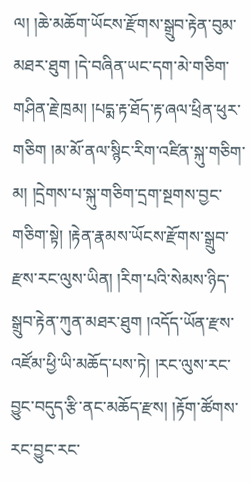ལ། །ཆེ་མཆོག་ཡོངས་རྫོགས་སྒྲུབ་རྟེན་བུམ་མཐར་ཐུག །དེ་བཞིན་ཡང་དག་མེ་གཅིག་གཤིན་རྗེ་ཁྲམ། །པདྨ་རྟ་ཐོད་རྟ་ཞལ་ཕྲིན་ཕུར་གཅིག །མ་མོ་ནལ་སྙིང་རིག་འཛིན་སྐུ་གཅིག་མ། །དྲེགས་པ་སྐུ་གཅིག་དྲག་སྔགས་བྱང་གཅིག་སྟེ། །རྟེན་རྣམས་ཡོངས་རྫོགས་སྒྲུབ་རྫས་རང་ལུས་ཡིན། །རིག་པའི་སེམས་ཉིད་སྒྲུབ་རྟེན་ཀུན་མཐར་ཐུག །འདོད་ཡོན་རྫས་འཛོམ་ཕྱི་ཡི་མཆོད་པས་ཏེ། །རང་ལུས་རང་བྱུང་བདུད་རྩི་ནང་མཆོད་རྫས། །རྟོག་ཚོགས་རང་བྱུང་རང་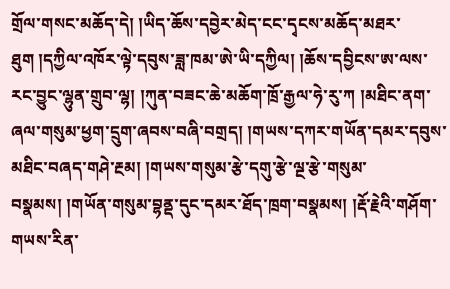གྲོལ་གསང་མཆོད་དེ། །ཡིད་ཆོས་དབྱེར་མེད་ངང་དྭངས་མཆོད་མཐར་ཐུག །དཀྱིལ་འཁོར་ལྟེ་དབུས་ཟླ་ཁམ་ཨེ་ཡི་དཀྱིལ། །ཆོས་དབྱིངས་ཨ་ལས་རང་བྱུང་ལྷུན་གྲུབ་ལྷ། །ཀུན་བཟང་ཆེ་མཆོག་ཁྲོ་རྒྱལ་ཧེ་རུ་ཀ །མཐིང་ནག་ཞལ་གསུམ་ཕྱག་དྲུག་ཞབས་བཞི་བགྲད། །གཡས་དཀར་གཡོན་དམར་དབུས་མཐིང་བཞད་གཤེ་རྔམ། །གཡས་གསུམ་རྩེ་དགུ་རྩེ་ལྔ་རྩེ་གསུམ་བསྣམས། །གཡོན་གསུམ་བྷནྡ་དུང་དམར་ཐོད་ཁྲག་བསྣམས། །རྡོ་རྗེའི་གཤོག་གཡས་རིན་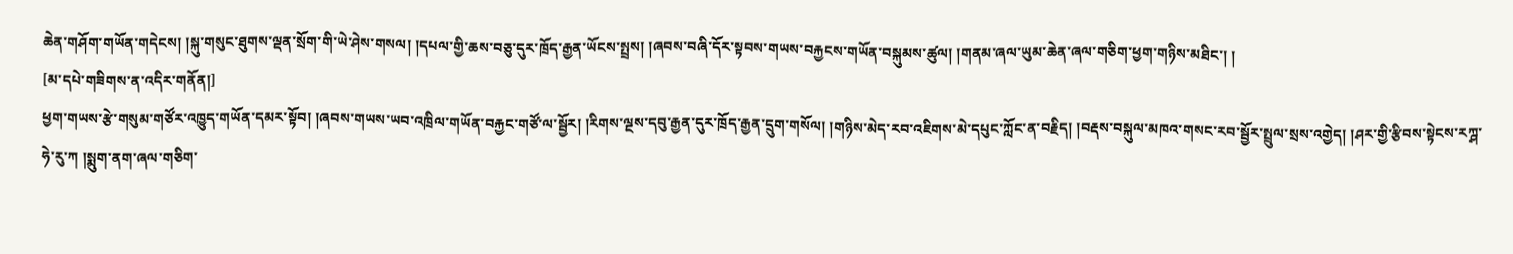ཆེན་གཤོག་གཡོན་གདེངས། །སྐུ་གསུང་ཐུགས་ལྡན་སྲོག་གི་ཡེ་ཤེས་གསལ། །དཔལ་གྱི་ཆས་བཅུ་དུར་ཁྲོད་རྒྱན་ཡོངས་སྤྲས། །ཞབས་བཞི་དོར་སྟབས་གཡས་བརྐྱངས་གཡོན་བསྐུམས་ཚུལ། །གནམ་ཞལ་ཡུམ་ཆེན་ཞལ་གཅིག་ཕྱག་གཉིས་མཐིང་། །
[མ་དཔེ་གཟིགས་ན་འདིར་གནོན།]
ཕྱག་གཡས་རྩེ་གསུམ་གཙོར་འཁྱུད་གཡོན་དམར་སྟོབ། །ཞབས་གཡས་ཡབ་འཁྲིལ་གཡོན་བརྐྱང་གཙོ་ལ་སྦྱོར། །རིགས་ལྔས་དབུ་རྒྱན་དུར་ཁྲོད་རྒྱན་དྲུག་གསོལ། །གཉིས་མེད་རབ་འཇིགས་མེ་དཔུང་ཀློང་ན་བརྗིད། །བརྡས་བསྐུལ་མཁའ་གསང་རབ་སྦྱོར་སྤྲུལ་སྲས་འགྱེད། །ཤར་གྱི་རྩིབས་སྟེངས་རཀྴ་ཧེ་རུ་ཀ །སྨུག་ནག་ཞལ་གཅིག་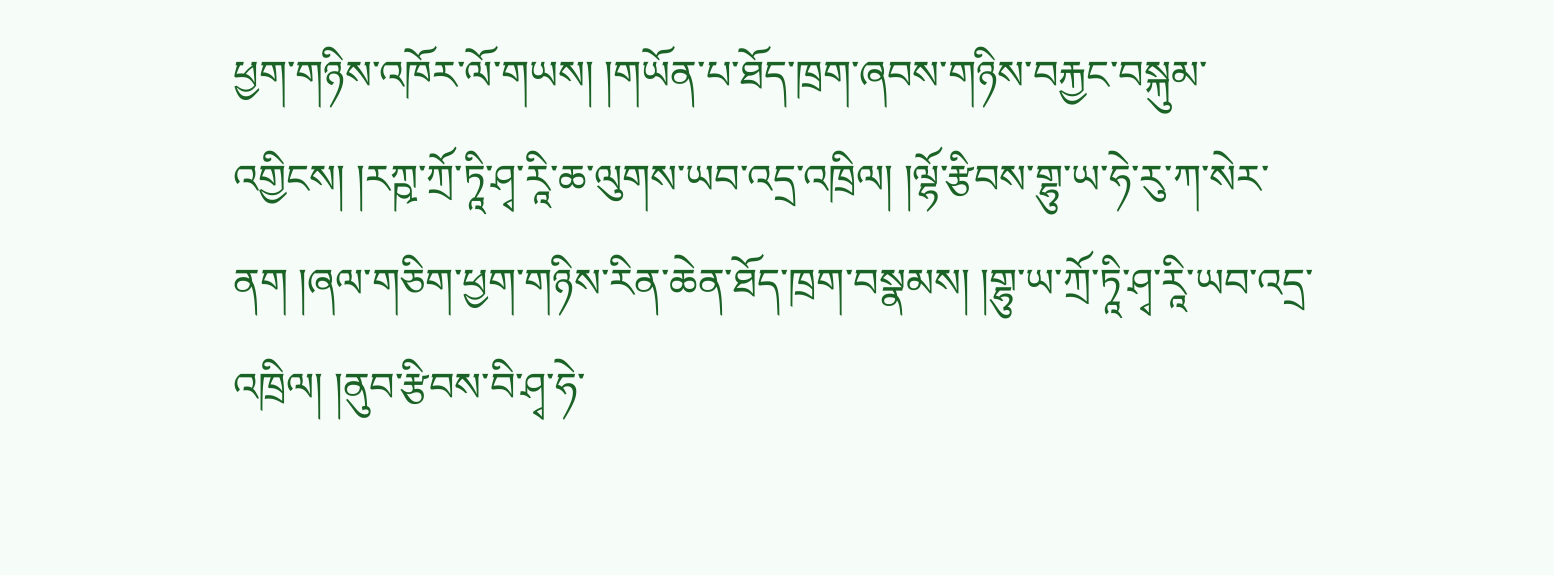ཕྱག་གཉིས་འཁོར་ལོ་གཡས། །གཡོན་པ་ཐོད་ཁྲག་ཞབས་གཉིས་བརྐྱང་བསྐུམ་འགྱིངས། །རཀྵ་ཀྲོ་ཏཱི་ཤྭ་རཱི་ཆ་ལུགས་ཡབ་འདྲ་འཁྲིལ། །ལྷོ་རྩིབས་གྷུ་ཡ་ཧེ་རུ་ཀ་སེར་ནག །ཞལ་གཅིག་ཕྱག་གཉིས་རིན་ཆེན་ཐོད་ཁྲག་བསྣམས། །གྷུ་ཡ་ཀྲོ་ཏཱི་ཤྭ་རཱི་ཡབ་འདྲ་འཁྲིལ། །ནུབ་རྩིབས་བི་ཤྭ་ཧེ་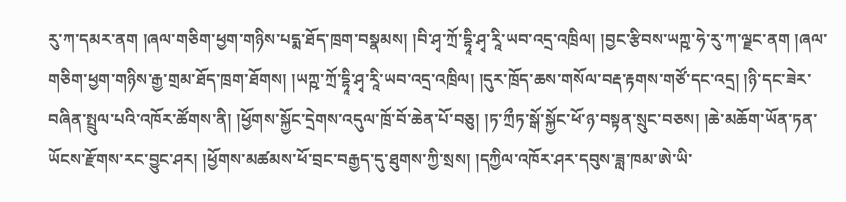རུ་ཀ་དམར་ནག །ཞལ་གཅིག་ཕྱག་གཉིས་པདྨ་ཐོད་ཁྲག་བསྣམས། །བི་ཤྭ་ཀྲོ་དྷཱི་ཤྭ་རཱི་ཡབ་འདྲ་འཁྲིལ། །བྱང་རྩིབས་ཡཀྵ་ཧེ་རུ་ཀ་ལྗང་ནག །ཞལ་གཅིག་ཕྱག་གཉིས་རྒྱ་གྲམ་ཐོད་ཁྲག་ཐོགས། །ཡཀྵ་ཀྲོ་དྷཱི་ཤྭ་རཱི་ཡབ་འདྲ་འཁྲིལ། །དུར་ཁྲོད་ཆས་གསོལ་བརྡ་རྟགས་གཙོ་དང་འདྲ། །ཉི་དང་ཟེར་བཞིན་སྤྲུལ་པའི་འཁོར་ཚོགས་ནི། །ཕྱོགས་སྐྱོང་དྲེགས་འདུལ་ཁྲོ་བོ་ཆེན་པོ་བཅུ། །ཏ་ཀྲྀཏ་སྒོ་སྐྱོང་ཕོ་ཉ་བསྟན་སྲུང་བཅས། །ཆེ་མཆོག་ཡོན་ཏན་ཡོངས་རྫོགས་རང་བྱུང་ཤར། །ཕྱོགས་མཚམས་ཕོ་བྲང་བརྒྱད་དུ་ཐུགས་ཀྱི་སྲས། །དཀྱིལ་འཁོར་ཤར་དབུས་ཟླ་ཁམ་ཨེ་ཡི་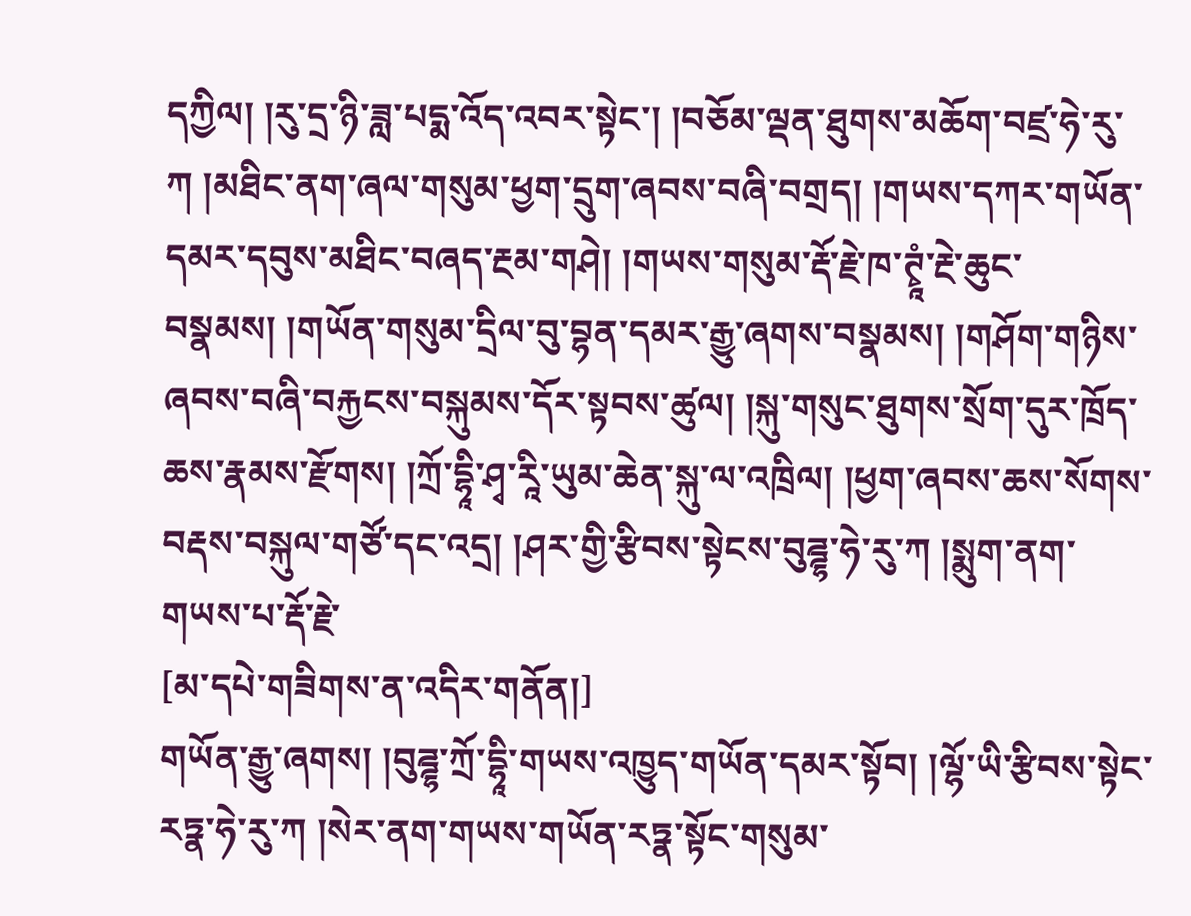དཀྱིལ། །རུ་དྲ་ཉི་ཟླ་པདྨ་འོད་འབར་སྟེང་། །བཅོམ་ལྡན་ཐུགས་མཆོག་བཛྲ་ཧེ་རུ་ཀ །མཐིང་ནག་ཞལ་གསུམ་ཕྱག་དྲུག་ཞབས་བཞི་བགྲད། །གཡས་དཀར་གཡོན་དམར་དབུས་མཐིང་བཞད་རྔམ་གཤེ། །གཡས་གསུམ་རྡོ་རྗེ་ཁ་ཊྭཱཾ་རྔེ་ཆུང་བསྣམས། །གཡོན་གསུམ་དྲིལ་བུ་བྷན་དམར་རྒྱུ་ཞགས་བསྣམས། །གཤོག་གཉིས་ཞབས་བཞི་བརྐྱངས་བསྐུམས་དོར་སྟབས་ཚུལ། །སྐུ་གསུང་ཐུགས་སྲོག་དུར་ཁྲོད་ཆས་རྣམས་རྫོགས། །ཀྲོ་དྷཱི་ཤྭ་རཱི་ཡུམ་ཆེན་སྐུ་ལ་འཁྲིལ། །ཕྱག་ཞབས་ཆས་སོགས་བརྡས་བསྐུལ་གཙོ་དང་འདྲ། །ཤར་གྱི་རྩིབས་སྟེངས་བུཌྜྷ་ཧེ་རུ་ཀ །སྨུག་ནག་གཡས་པ་རྡོ་རྗེ་
[མ་དཔེ་གཟིགས་ན་འདིར་གནོན།]
གཡོན་རྒྱུ་ཞགས། །བུཌྜྷ་ཀྲོ་དྷཱི་གཡས་འཁྱུད་གཡོན་དམར་སྟོབ། །ལྷོ་ཡི་རྩིབས་སྟེང་རཏྣ་ཧེ་རུ་ཀ །སེར་ནག་གཡས་གཡོན་རཏྣ་སྟོང་གསུམ་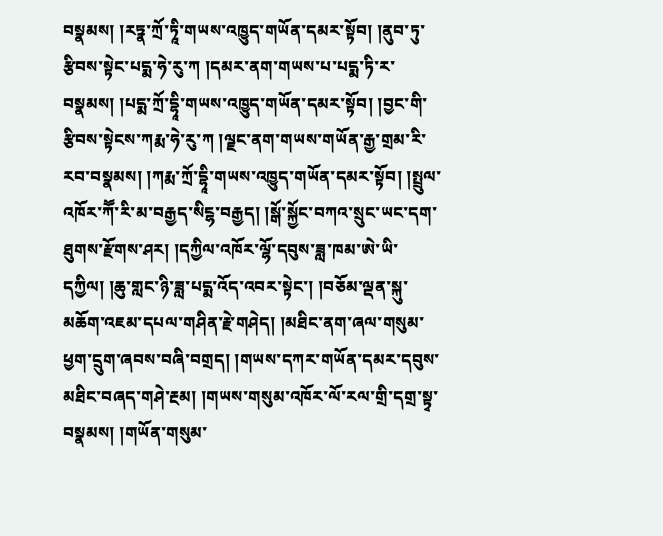བསྣམས། །རཏྣ་ཀྲོ་ཏཱི་གཡས་འཁྱུད་གཡོན་དམར་སྟོབ། །ནུབ་ཏུ་རྩིབས་སྟེང་པདྨ་ཧེ་རུ་ཀ །དམར་ནག་གཡས་པ་པདྨ་ཏི་ར་བསྣམས། །པདྨ་ཀྲོ་དྷཱི་གཡས་འཁྱུད་གཡོན་དམར་སྟོབ། །བྱང་གི་རྩིབས་སྟེངས་ཀརྨ་ཧེ་རུ་ཀ །ལྗང་ནག་གཡས་གཡོན་རྒྱ་གྲམ་རི་རབ་བསྣམས། །ཀརྨ་ཀྲོ་དྷཱི་གཡས་འཁྱུད་གཡོན་དམར་སྟོབ། །སྤྲུལ་འཁོར་ཀཽ་རི་མ་བརྒྱད་སིངྷ་བརྒྱད། །སྒོ་སྐྱོང་བཀའ་སྲུང་ཡང་དག་ཐུགས་རྫོགས་ཤར། །དཀྱིལ་འཁོར་ལྷོ་དབུས་ཟླ་ཁམ་ཨེ་ཡི་དཀྱིལ། །ཆུ་གླང་ཉི་ཟླ་པདྨ་འོད་འབར་སྟེང་། །བཅོམ་ལྡན་སྐུ་མཆོག་འཇམ་དཔལ་གཤིན་རྗེ་གཤེད། །མཐིང་ནག་ཞལ་གསུམ་ཕྱག་དྲུག་ཞབས་བཞི་བགྲད། །གཡས་དཀར་གཡོན་དམར་དབུས་མཐིང་བཞད་གཤེ་རྔམ། །གཡས་གསུམ་འཁོར་ལོ་རལ་གྲི་དགྲ་སྟྭ་བསྣམས། །གཡོན་གསུམ་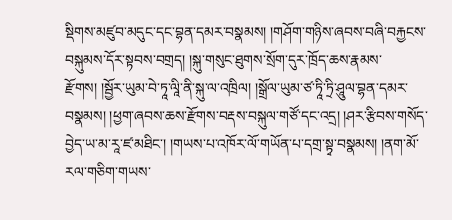སྡིགས་མཛུབ་མདུང་དང་བྷན་དམར་བསྣམས། །གཤོག་གཉིས་ཞབས་བཞི་བརྐྱངས་བསྐུམས་དོར་སྟབས་བགྲད། །སྐུ་གསུང་ཐུགས་སྲོག་དུར་ཁྲོད་ཆས་རྣམས་རྫོགས། །སྦྱོར་ཡུམ་བེ་ཏཱ་ལཱི་ནི་སྐུ་ལ་འཁྲིལ། །སྒྲོལ་ཡུམ་ཙ་ཏཱི་ཏྲི་ཤཱུལ་བྷན་དམར་བསྣམས། །ཕྱག་ཞབས་ཆས་རྫོགས་བརྡས་བསྐུལ་གཙོ་དང་འདྲ། །ཤར་རྩིབས་གསོད་བྱེད་ཡ་མ་རཱ་ཛ་མཐིང་། །གཡས་པ་འཁོར་ལོ་གཡོན་པ་དགྲ་སྟྭ་བསྣམས། །ནག་མོ་རལ་གཅིག་གཡས་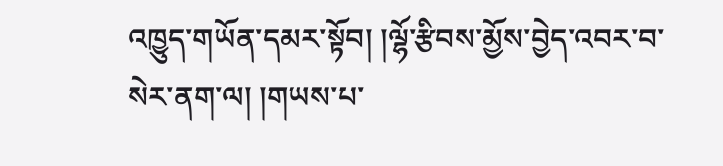འཁྱུད་གཡོན་དམར་སྟོབ། །ལྷོ་རྩིབས་མྱོས་བྱེད་འབར་བ་སེར་ནག་ལ། །གཡས་པ་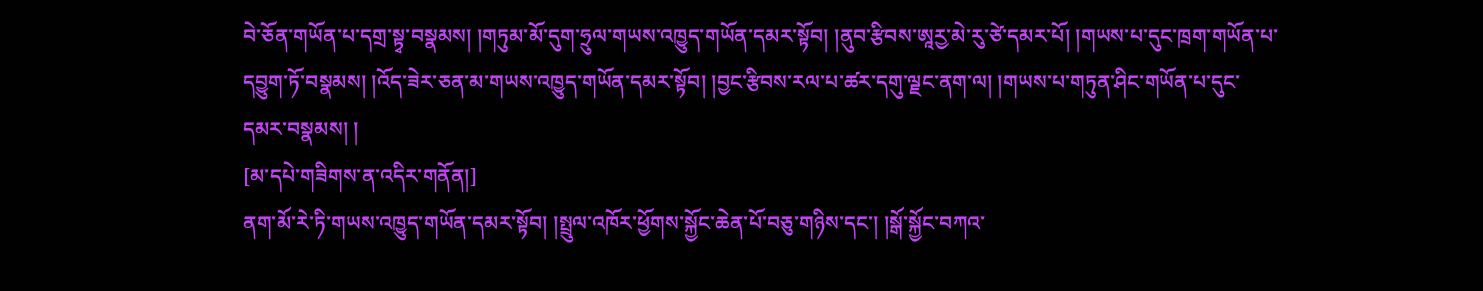བེ་ཅོན་གཡོན་པ་དགྲ་སྟྭ་བསྣམས། །གཏུམ་མོ་དུག་ཧྲུལ་གཡས་འཁྱུད་གཡོན་དམར་སྟོབ། །ནུབ་རྩིབས་ཨཱརྱ་མེ་རུ་ཙེ་དམར་པོ། །གཡས་པ་དུང་ཁྲག་གཡོན་པ་དབྱུག་ཏོ་བསྣམས། །འོད་ཟེར་ཅན་མ་གཡས་འཁྱུད་གཡོན་དམར་སྟོབ། །བྱང་རྩིབས་རལ་པ་ཚར་དགུ་ལྗང་ནག་ལ། །གཡས་པ་གཏུན་ཤིང་གཡོན་པ་དུང་དམར་བསྣམས། །
[མ་དཔེ་གཟིགས་ན་འདིར་གནོན།]
ནག་མོ་རེ་ཏི་གཡས་འཁྱུད་གཡོན་དམར་སྟོབ། །སྤྲུལ་འཁོར་ཕྱོགས་སྐྱོང་ཆེན་པོ་བཅུ་གཉིས་དང་། །སྒོ་སྐྱོང་བཀའ་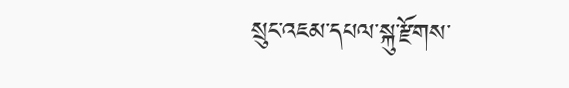སྲུང་འཇམ་དཔལ་སྐུ་རྫོགས་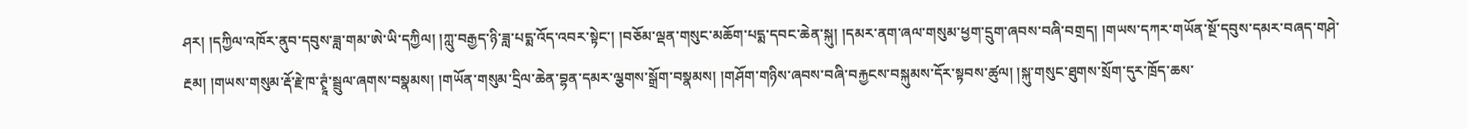ཤར། །དཀྱིལ་འཁོར་ནུབ་དབུས་ཟླ་གམ་ཨེ་ཡི་དཀྱིལ། །ཀླུ་བརྒྱད་ཉི་ཟླ་པདྨ་འོད་འབར་སྟེང་། །བཅོམ་ལྡན་གསུང་མཆོག་པདྨ་དབང་ཆེན་སྐུ། །དམར་ནག་ཞལ་གསུམ་ཕྱག་དྲུག་ཞབས་བཞི་བགྲད། །གཡས་དཀར་གཡོན་སྔོ་དབུས་དམར་བཞད་གཤེ་རྔམ། །གཡས་གསུམ་རྡོ་རྗེ་ཁ་ཊྭཱཾ་སྦྲུལ་ཞགས་བསྣམས། །གཡོན་གསུམ་དྲིལ་ཆེན་བྷན་དམར་ལྕགས་སྒྲོག་བསྣམས། །གཤོག་གཉིས་ཞབས་བཞི་བརྐྱངས་བསྐུམས་དོར་སྟབས་ཚུལ། །སྐུ་གསུང་ཐུགས་སྲོག་དུར་ཁྲོད་ཆས་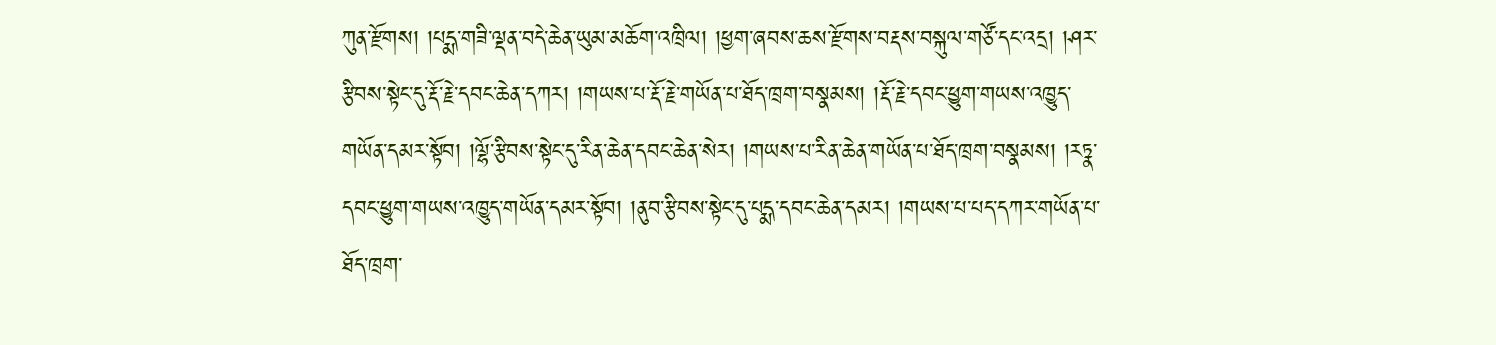ཀུན་རྫོགས། །པདྨ་གཟི་ལྡན་བདེ་ཆེན་ཡུམ་མཆོག་འཁྲིལ། །ཕྱག་ཞབས་ཆས་རྫོགས་བརྡས་བསྐུལ་གཙོ་དང་འདྲ། །ཤར་རྩིབས་སྟེང་དུ་རྡོ་རྗེ་དབང་ཆེན་དཀར། །གཡས་པ་རྡོ་རྗེ་གཡོན་པ་ཐོད་ཁྲག་བསྣམས། །རྡོ་རྗེ་དབང་ཕྱུག་གཡས་འཁྱུད་གཡོན་དམར་སྟོབ། །ལྷོ་རྩིབས་སྟེང་དུ་རིན་ཆེན་དབང་ཆེན་སེར། །གཡས་པ་རིན་ཆེན་གཡོན་པ་ཐོད་ཁྲག་བསྣམས། །རཏྣ་དབང་ཕྱུག་གཡས་འཁྱུད་གཡོན་དམར་སྟོབ། །ནུབ་རྩིབས་སྟེང་དུ་པདྨ་དབང་ཆེན་དམར། །གཡས་པ་པད་དཀར་གཡོན་པ་ཐོད་ཁྲག་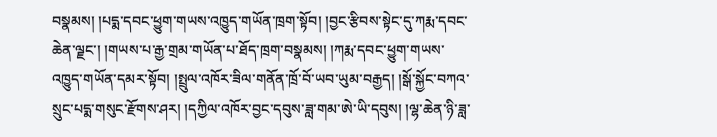བསྣམས། །པདྨ་དབང་ཕྱུག་གཡས་འཁྱུད་གཡོན་ཁྲག་སྟོབ། །བྱང་རྩིབས་སྟེང་དུ་ཀརྨ་དབང་ཆེན་ལྗང་། །གཡས་པ་རྒྱ་གྲམ་གཡོན་པ་ཐོད་ཁྲག་བསྣམས། །ཀརྨ་དབང་ཕྱུག་གཡས་འཁྱུད་གཡོན་དམར་སྟོབ། །སྤྲུལ་འཁོར་ཟིལ་གནོན་ཁྲོ་བོ་ཡབ་ཡུམ་བརྒྱད། །སྒོ་སྐྱོང་བཀའ་སྲུང་པདྨ་གསུང་རྫོགས་ཤར། །དཀྱིལ་འཁོར་བྱང་དབུས་ཟླ་གམ་ཨེ་ཡི་དབུས། །ལྷ་ཆེན་ཉི་ཟླ་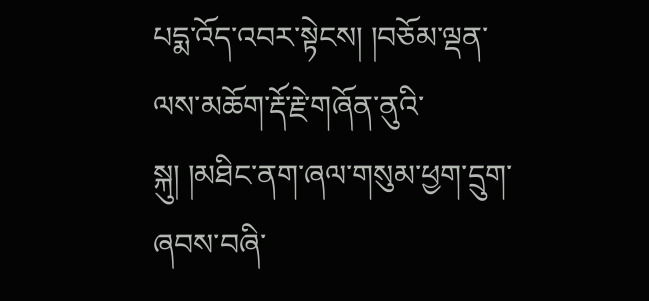པདྨ་འོད་འབར་སྟེངས། །བཅོམ་ལྡན་ལས་མཆོག་རྡོ་རྗེ་གཞོན་ནུའི་སྐུ། །མཐིང་ནག་ཞལ་གསུམ་ཕྱག་དྲུག་ཞབས་བཞི་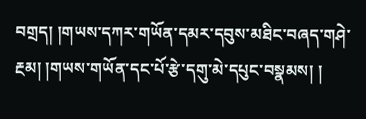བགྲད། །གཡས་དཀར་གཡོན་དམར་དབུས་མཐིང་བཞད་གཤེ་རྔམ། །གཡས་གཡོན་དང་པོ་རྩེ་དགུ་མེ་དཔུང་བསྣམས། །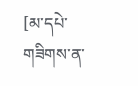[མ་དཔེ་གཟིགས་ན་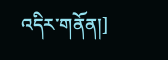འདིར་གནོན།]